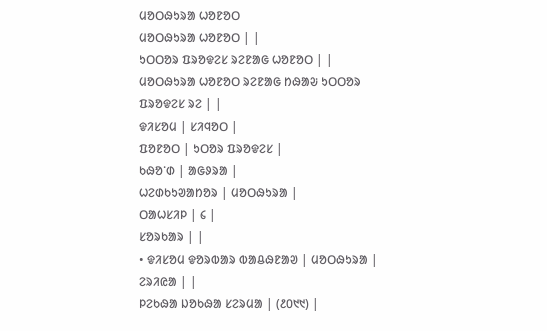ᱢᱚᱛᱷᱩᱨᱟ ᱦᱚᱱᱚᱛ
ᱢᱚᱛᱷᱩᱨᱟ ᱦᱚᱱᱚᱛ | |
ᱩᱛᱛᱚᱨ ᱯᱨᱚᱫᱮᱥ ᱨᱮᱱᱟᱜ ᱦᱚᱱᱚᱛ | |
ᱢᱚᱛᱷᱩᱨᱟ ᱦᱚᱱᱚᱛ ᱨᱮᱱᱟᱜ ᱴᱷᱟᱶ ᱩᱛᱛᱚᱨ ᱯᱨᱚᱫᱮᱥ ᱨᱮ | |
ᱫᱤᱥᱚᱢ | ᱥᱤᱧᱚᱛ |
ᱯᱚᱱᱚᱛ | ᱩᱛᱚᱨ ᱯᱨᱚᱫᱮᱥ |
ᱠᱷᱚᱸᱰ | ᱟᱜᱽᱨᱟ |
ᱦᱮᱰᱠᱩᱣᱟᱴᱚᱨ | ᱢᱚᱛᱷᱩᱨᱟ |
ᱛᱟᱦᱥᱤᱞ | ᱔ |
ᱥᱚᱨᱠᱟᱨ | |
• ᱫᱤᱥᱚᱢ ᱫᱚᱨᱵᱟᱨ ᱵᱟᱪᱷᱱᱟᱣ | ᱢᱚᱛᱷᱩᱨᱟ |
ᱮᱨᱤᱭᱟ | |
ᱞᱮᱠᱷᱟ ᱡᱚᱠᱷᱟ ᱥᱮᱨᱢᱟ | (᱒᱐᱑᱑) |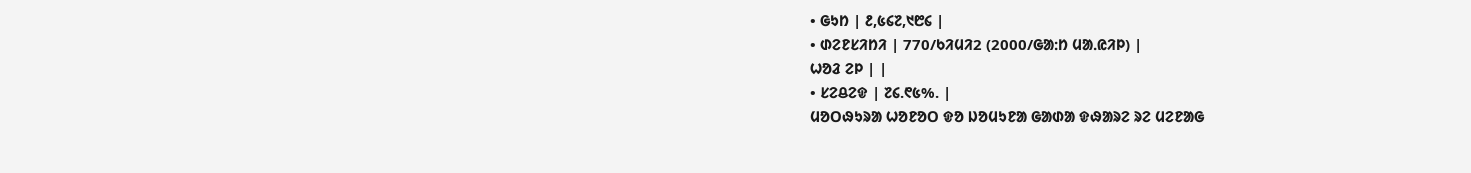• ᱜᱩᱴ | ᱒,᱕᱔᱗,᱑᱘᱔ |
• ᱰᱮᱱᱥᱤᱴᱤ | 770/ᱠᱤᱢᱤ2 (2000/ᱜᱟᱺᱴ ᱢᱟᱹᱭᱤᱞ) |
ᱦᱚᱲ ᱮᱞ | |
• ᱥᱮᱪᱮᱫ | ᱗᱔.᱖᱕%. |
ᱢᱚᱛᱷᱩᱨᱟ ᱦᱚᱱᱚᱛ ᱫᱚ ᱡᱚᱢᱩᱱᱟ ᱜᱟᱰᱟ ᱫᱷᱟᱨᱮ ᱨᱮ ᱢᱮᱱᱟᱜ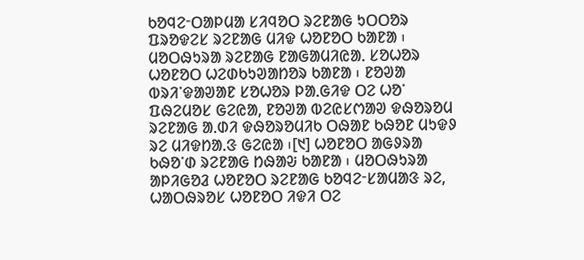ᱠᱚᱧᱮᱼᱛᱟᱞᱢᱟ ᱥᱤᱧᱚᱛ ᱨᱮᱱᱟᱜ ᱩᱛᱛᱚᱨ ᱯᱨᱚᱫᱮᱥ ᱨᱮᱱᱟᱜ ᱢᱤᱫ ᱦᱚᱱᱚᱛ ᱠᱟᱱᱟ ᱾ ᱢᱚᱛᱷᱩᱨᱟ ᱨᱮᱱᱟᱜ ᱱᱟᱜᱟᱢᱤᱭᱟᱹ ᱥᱚᱦᱚᱨ ᱦᱚᱱᱚᱛ ᱦᱮᱰᱠᱩᱣᱟᱴᱚᱨ ᱠᱟᱱᱟ ᱾ ᱱᱚᱣᱟ ᱵᱨᱤᱸᱫᱟᱣᱟᱱ ᱥᱚᱦᱚᱨ ᱞᱟᱹᱜᱤᱫ ᱛᱮ ᱦᱚᱸ ᱯᱷᱮᱢᱚᱥ ᱜᱮᱭᱟ, ᱱᱚᱣᱟ ᱵᱮᱭᱥᱬᱟᱣ ᱫᱷᱚᱨᱚᱢ ᱨᱮᱱᱟᱜ ᱟᱹᱰᱤ ᱫᱷᱚᱨᱚᱢᱤᱠ ᱛᱷᱟᱱ ᱠᱷᱚᱱ ᱢᱩᱫᱽ ᱨᱮ ᱢᱤᱫᱴᱟᱹᱝ ᱜᱮᱭᱟ ᱾[᱑] ᱦᱚᱱᱚᱛ ᱟᱜᱽᱨᱟ ᱠᱷᱚᱸᱰ ᱨᱮᱱᱟᱜ ᱴᱷᱟᱶ ᱠᱟᱱᱟ ᱾ ᱢᱚᱛᱷᱩᱨᱟ ᱟᱞᱤᱜᱚᱲ ᱦᱚᱱᱚᱛ ᱨᱮᱱᱟᱜ ᱠᱚᱧᱮᱼᱥᱟᱢᱟᱝ ᱨᱮ, ᱦᱟᱛᱷᱨᱚᱥ ᱦᱚᱱᱚᱛ ᱤᱫᱤ ᱛᱮ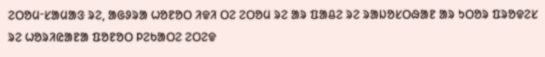ᱮᱛᱚᱢᱼᱥᱟᱢᱟᱝ ᱨᱮ, ᱟᱜᱽᱨᱟ ᱦᱚᱱᱚᱛ ᱤᱫᱤ ᱛᱮ ᱮᱛᱚᱢ ᱨᱮ ᱟᱨ ᱯᱟᱪᱮ ᱨᱮ ᱨᱟᱡᱚᱥᱛᱷᱟᱱ ᱟᱨ ᱩᱛᱚᱨ ᱯᱨᱚᱫᱮᱥ ᱨᱮ ᱦᱚᱨᱤᱭᱟᱱᱟ ᱯᱚᱱᱚᱛ ᱞᱮᱠᱟᱛᱮ ᱮᱛᱮᱫ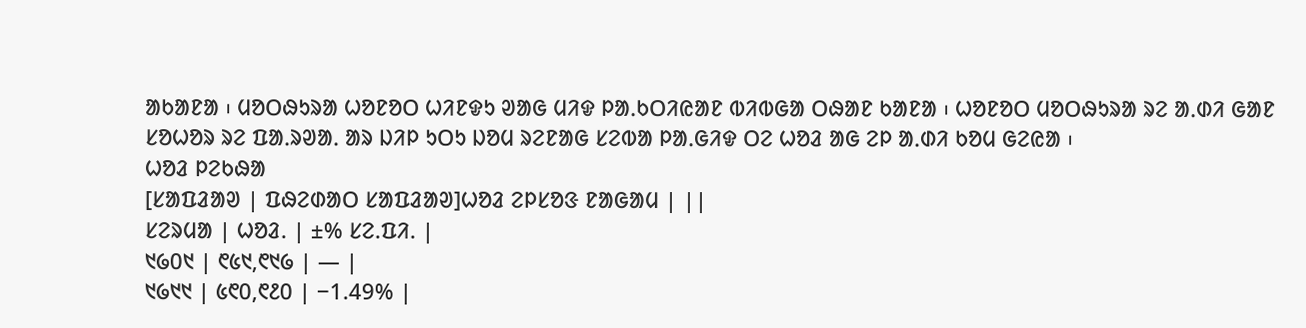ᱟᱠᱟᱱᱟ ᱾ ᱢᱚᱛᱷᱩᱨᱟ ᱦᱚᱱᱚᱛ ᱦᱤᱱᱫᱩ ᱣᱟᱜ ᱢᱤᱫ ᱞᱟᱹᱠᱛᱤᱭᱟᱱ ᱵᱤᱵᱜᱟ ᱛᱷᱟᱱ ᱠᱟᱱᱟ ᱾ ᱦᱚᱱᱚᱛ ᱢᱚᱛᱷᱩᱨᱟ ᱨᱮ ᱟᱹᱰᱤ ᱜᱟᱱ ᱥᱚᱦᱚᱨ ᱨᱮ ᱯᱟᱹᱨᱣᱟᱹ ᱟᱨ ᱡᱤᱞ ᱩᱛᱩ ᱡᱚᱢ ᱨᱮᱱᱟᱜ ᱥᱮᱵᱟ ᱞᱟᱹᱜᱤᱫ ᱛᱮ ᱦᱚᱲ ᱟᱜ ᱮᱞ ᱟᱹᱰᱤ ᱠᱚᱢ ᱜᱮᱭᱟ ᱾
ᱦᱚᱲ ᱞᱮᱠᱷᱟ
[ᱥᱟᱯᱲᱟᱣ | ᱯᱷᱮᱰᱟᱛ ᱥᱟᱯᱲᱟᱣ]ᱦᱚᱲ ᱮᱞᱥᱚᱝ ᱱᱟᱜᱟᱢ | ||
ᱥᱮᱨᱢᱟ | ᱦᱚᱲ. | ±% ᱥᱮ.ᱯᱤ. |
᱑᱙᱐᱑ | ᱖᱕᱑,᱖᱑᱙ | — |
᱑᱙᱑᱑ | ᱕᱖᱐,᱖᱒᱐ | −1.49% |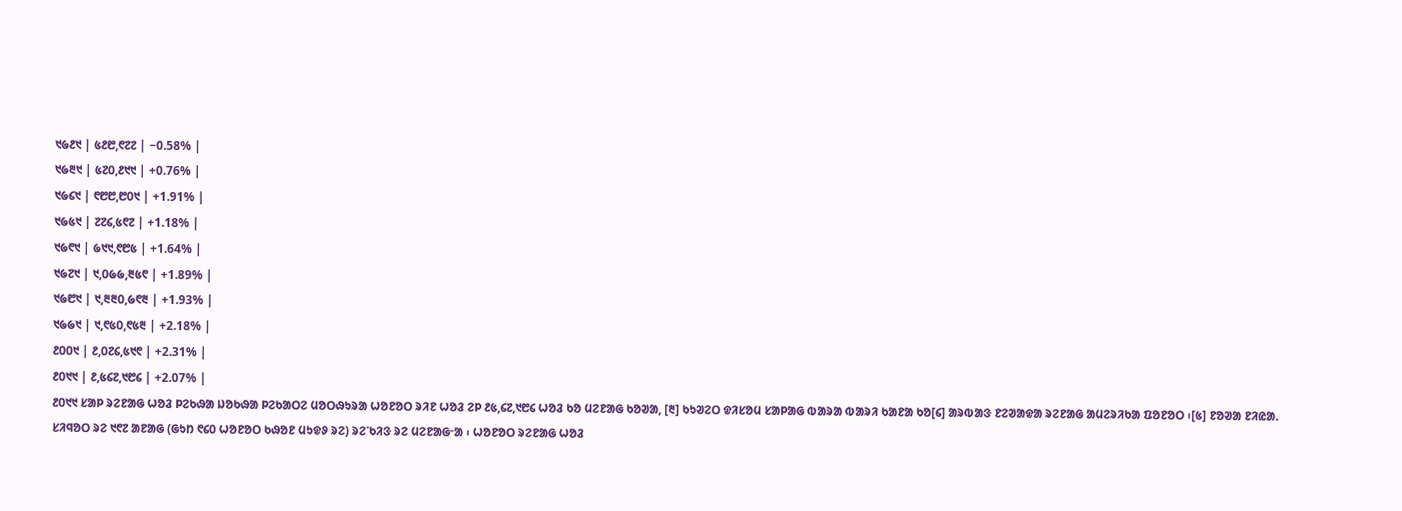᱑᱙᱒᱑ | ᱕᱒᱘,᱖᱗᱗ | −0.58% |
᱑᱙᱓᱑ | ᱕᱗᱐,᱒᱑᱑ | +0.76% |
᱑᱙᱔᱑ | ᱖᱘᱘,᱘᱐᱑ | +1.91% |
᱑᱙᱕᱑ | ᱗᱗᱔,᱕᱖᱗ | +1.18% |
᱑᱙᱖᱑ | ᱙᱑᱑,᱖᱘᱕ | +1.64% |
᱑᱙᱗᱑ | ᱑,᱐᱙᱙,᱓᱕᱖ | +1.89% |
᱑᱙᱘᱑ | ᱑,᱓᱓᱐,᱙᱖᱓ | +1.93% |
᱑᱙᱙᱑ | ᱑,᱖᱕᱐,᱖᱕᱓ | +2.18% |
᱒᱐᱐᱑ | ᱒,᱐᱗᱔,᱕᱑᱖ | +2.31% |
᱒᱐᱑᱑ | ᱒,᱕᱔᱗,᱑᱘᱔ | +2.07% |
᱒᱐᱑᱑ ᱥᱟᱞ ᱨᱮᱱᱟᱜ ᱦᱚᱲ ᱞᱮᱠᱷᱟ ᱡᱚᱠᱷᱟ ᱞᱮᱠᱟᱛᱮ ᱢᱚᱛᱷᱩᱨᱟ ᱦᱚᱱᱚᱛ ᱨᱤᱱ ᱦᱚᱲ ᱮᱞ ᱒᱕,᱔᱗,᱑᱘᱔ ᱦᱚᱲ ᱠᱚ ᱢᱮᱱᱟᱜ ᱠᱚᱣᱟ, [᱓] ᱠᱩᱣᱮᱛ ᱫᱤᱥᱚᱢ ᱥᱟᱞᱟᱜ ᱵᱟᱨᱟ ᱵᱟᱨᱤ ᱠᱟᱱᱟ ᱠᱚ[᱔] ᱟᱨᱵᱟᱝ ᱱᱮᱣᱟᱫᱟ ᱨᱮᱱᱟᱜ ᱟᱢᱮᱨᱤᱠᱟ ᱯᱚᱱᱚᱛ ᱾[᱕] ᱱᱚᱣᱟ ᱱᱤᱭᱟᱹ ᱥᱤᱧᱚᱛ ᱨᱮ ᱑᱖᱗ ᱟᱱᱟᱜ (ᱜᱩᱴ ᱖᱔᱐ ᱦᱚᱱᱚᱛ ᱠᱷᱚᱱ ᱢᱩᱫᱽ ᱨᱮ) ᱨᱮᱸᱠᱤᱝ ᱨᱮ ᱢᱮᱱᱟᱜᱼᱟ ᱾ ᱦᱚᱱᱚᱛ ᱨᱮᱱᱟᱜ ᱦᱚᱲ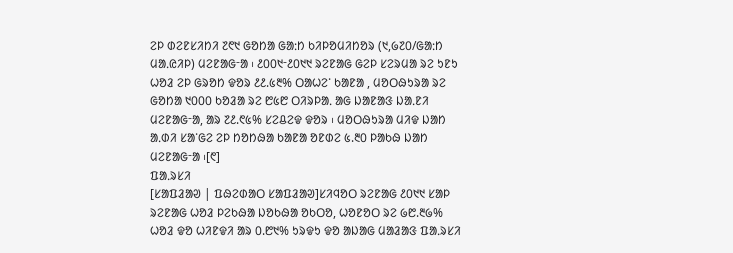ᱮᱞ ᱰᱮᱱᱥᱤᱴᱤ ᱗᱖᱑ ᱜᱚᱴᱟ ᱜᱟᱺᱴ ᱠᱤᱞᱚᱢᱤᱴᱚᱨ (᱑,᱙᱗᱐/ᱜᱟᱺᱴ ᱢᱟᱹᱭᱤᱞ) ᱢᱮᱱᱟᱜᱼᱟ ᱾ ᱒᱐᱐᱑ᱼ᱒᱐᱑᱑ ᱨᱮᱱᱟᱜ ᱜᱮᱞ ᱥᱮᱨᱢᱟ ᱨᱮ ᱩᱱᱩ ᱦᱚᱲ ᱮᱞ ᱜᱨᱚᱴ ᱫᱚᱨ ᱒᱒.᱕᱓% ᱛᱟᱦᱮᱸ ᱠᱟᱱᱟ , ᱢᱚᱛᱷᱩᱨᱟ ᱨᱮ ᱜᱚᱴᱟ ᱑᱐᱐᱐ ᱠᱚᱲᱟ ᱨᱮ ᱘᱕᱘ ᱛᱤᱨᱞᱟᱹ ᱟᱜ ᱡᱟᱱᱟᱝ ᱡᱟᱹᱱᱤ ᱢᱮᱱᱟᱜᱼᱟ, ᱟᱨ ᱗᱒.᱖᱕% ᱥᱮᱪᱮᱫ ᱫᱚᱨ ᱾ ᱢᱚᱛᱷᱩᱨᱟ ᱢᱤᱫ ᱡᱟᱴ ᱟᱹᱰᱤ ᱥᱟᱸᱜᱮ ᱮᱞ ᱴᱚᱴᱷᱟ ᱠᱟᱱᱟ ᱚᱱᱰᱮ ᱕.᱓᱐ ᱞᱟᱠᱷ ᱡᱟᱴ ᱢᱮᱱᱟᱜᱼᱟ ᱾[᱖]
ᱯᱟᱹᱨᱥᱤ
[ᱥᱟᱯᱲᱟᱣ | ᱯᱷᱮᱰᱟᱛ ᱥᱟᱯᱲᱟᱣ]ᱥᱤᱧᱚᱛ ᱨᱮᱱᱟᱜ ᱒᱐᱑᱑ ᱥᱟᱞ ᱨᱮᱱᱟᱜ ᱦᱚᱲ ᱞᱮᱠᱷᱟ ᱡᱚᱠᱷᱟ ᱚᱠᱛᱚ, ᱦᱚᱱᱚᱛ ᱨᱮ ᱙᱘.᱓᱙% ᱦᱚᱲ ᱫᱚ ᱦᱤᱱᱫᱤ ᱟᱨ ᱐.᱘᱑% ᱩᱨᱫᱩ ᱫᱚ ᱟᱡᱟᱜ ᱢᱟᱲᱟᱝ ᱯᱟᱹᱨᱥᱤ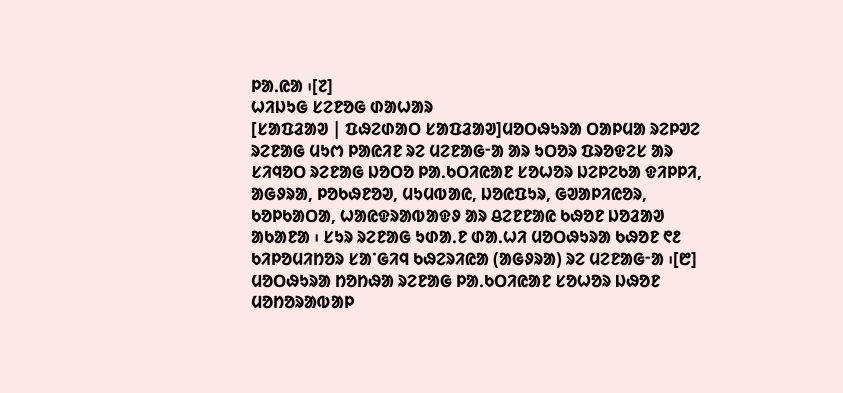ᱞᱟᱹᱭᱟ ᱾[᱗]
ᱦᱤᱡᱩᱜ ᱥᱮᱱᱚᱜ ᱰᱟᱦᱟᱨ
[ᱥᱟᱯᱲᱟᱣ | ᱯᱷᱮᱰᱟᱛ ᱥᱟᱯᱲᱟᱣ]ᱢᱚᱛᱷᱩᱨᱟ ᱛᱟᱞᱢᱟ ᱨᱮᱞᱣᱮ ᱨᱮᱱᱟᱜ ᱢᱩᱬ ᱞᱟᱭᱤᱱ ᱨᱮ ᱢᱮᱱᱟᱜᱼᱟ ᱟᱨ ᱩᱛᱚᱨ ᱯᱨᱚᱫᱮᱥ ᱟᱨ ᱥᱤᱧᱚᱛ ᱨᱮᱱᱟᱜ ᱡᱚᱛᱚ ᱞᱟᱹᱠᱛᱤᱭᱟᱱ ᱥᱚᱦᱚᱨ ᱡᱮᱞᱮᱠᱟ ᱫᱤᱞᱞᱤ, ᱟᱜᱽᱨᱟ, ᱞᱚᱠᱷᱱᱚᱣ, ᱢᱩᱢᱵᱟᱭ, ᱡᱚᱭᱯᱩᱨ, ᱜᱣᱟᱞᱤᱭᱚᱨ, ᱠᱚᱞᱠᱟᱛᱟ, ᱦᱟᱭᱫᱨᱟᱵᱟᱫᱽ ᱟᱨ ᱪᱮᱱᱱᱟᱭ ᱠᱷᱚᱱ ᱡᱚᱲᱟᱣ ᱟᱠᱟᱱᱟ ᱾ ᱥᱩᱨ ᱨᱮᱱᱟᱜ ᱩᱰᱟᱹᱱ ᱰᱟᱹᱦᱤ ᱢᱚᱛᱷᱩᱨᱟ ᱠᱷᱚᱱ ᱖᱒ ᱠᱤᱞᱚᱢᱤᱴᱚᱨ ᱥᱟᱸᱜᱤᱧ ᱠᱷᱮᱨᱤᱭᱟ (ᱟᱜᱽᱨᱟ) ᱨᱮ ᱢᱮᱱᱟᱜᱼᱟ ᱾[᱘] ᱢᱚᱛᱷᱩᱨᱟ ᱴᱚᱴᱷᱟ ᱨᱮᱱᱟᱜ ᱞᱟᱹᱠᱛᱤᱭᱟᱱ ᱥᱚᱦᱚᱨ ᱡᱷᱚᱱ ᱢᱚᱴᱚᱨᱟᱵᱟᱞ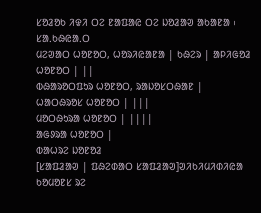ᱥᱚᱲᱚᱠ ᱤᱫᱤ ᱛᱮ ᱱᱟᱯᱟᱭ ᱛᱮ ᱡᱚᱲᱟᱣ ᱟᱠᱟᱱᱟ ᱾
ᱥᱟᱹᱠᱷᱭᱟᱹᱛ
ᱢᱮᱣᱟᱛ ᱦᱚᱱᱚᱛ, ᱦᱚᱨᱤᱭᱟᱱᱟ | ᱠᱷᱮᱨ | ᱟᱞᱤᱜᱚᱲ ᱦᱚᱱᱚᱛ | ||
ᱵᱷᱟᱨᱚᱛᱯᱩᱨ ᱦᱚᱱᱚᱛ, ᱨᱟᱡᱚᱥᱛᱷᱟᱱ | ᱦᱟᱛᱷᱨᱚᱥ ᱦᱚᱱᱚᱛ | |||
ᱢᱚᱛᱷᱩᱨᱟ ᱦᱚᱱᱚᱛ | ||||
ᱟᱜᱽᱨᱟ ᱦᱚᱱᱚᱛ |
ᱵᱟᱦᱨᱮ ᱡᱚᱱᱚᱲ
[ᱥᱟᱯᱲᱟᱣ | ᱯᱷᱮᱰᱟᱛ ᱥᱟᱯᱲᱟᱣ]ᱣᱤᱠᱤᱢᱤᱰᱤᱭᱟ ᱠᱚᱢᱚᱱᱥ ᱨᱮ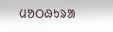ᱢᱚᱛᱷᱩᱨᱟ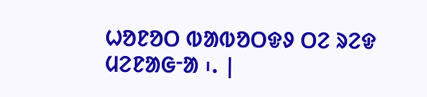ᱦᱚᱱᱚᱛ ᱵᱟᱵᱚᱛᱫᱽ ᱛᱮ ᱨᱮᱫ ᱢᱮᱱᱟᱜᱼᱟ ᱾. |